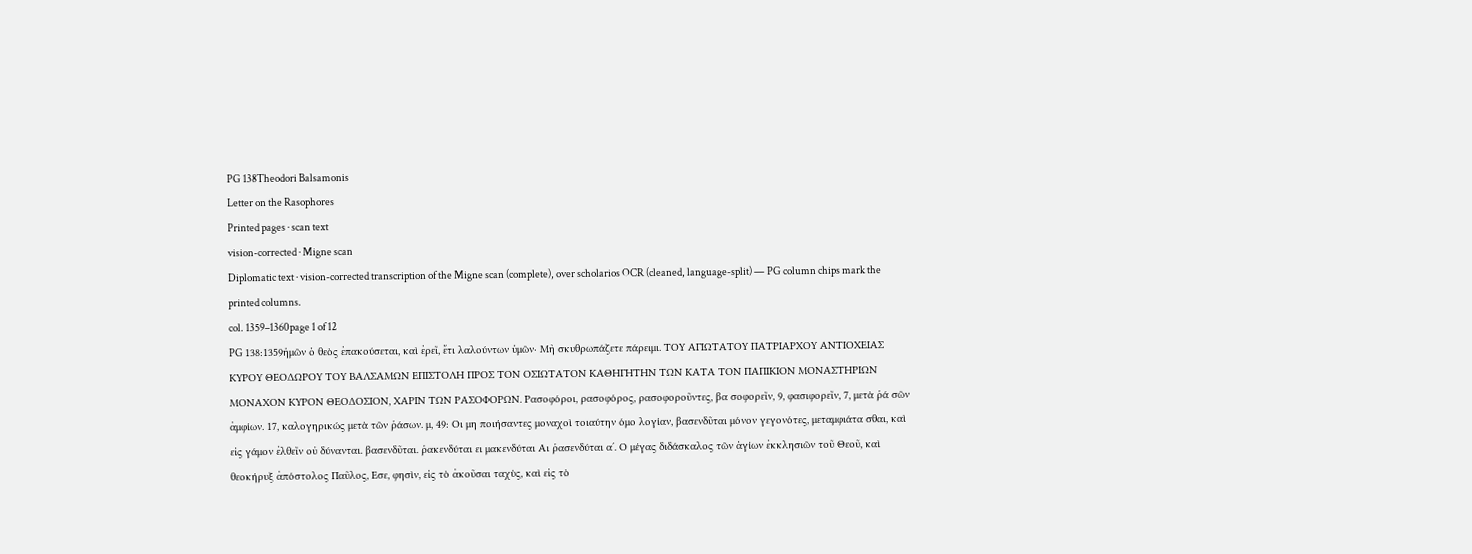PG 138Theodori Balsamonis
Letter on the Rasophores
Printed pages · scan text
vision-corrected · Migne scan
Diplomatic text · vision-corrected transcription of the Migne scan (complete), over scholarios OCR (cleaned, language-split) — PG column chips mark the printed columns.
col. 1359–1360page 1 of 12
PG 138:1359ἡμῶν ὁ θεὸς ἐπακούσεται, καὶ ἐρεῖ, ἔτι λαλούντων ὑμῶν· Μὴ σκυθρωπάζετε πάρειμι. ΤΟΥ ΑΓΙΩΤΑΤΟΥ ΠΑΤΡΙΑΡΧΟΥ ΑΝΤΙΟΧΕΙΑΣ ΚΥΡΟΥ ΘΕΟΔΩΡΟΥ ΤΟΥ ΒΑΛΣΑΜΩΝ ΕΠΙΣΤΟΛΗ ΠΡΟΣ ΤΟΝ ΟΣΙΩΤΑΤΟΝ ΚΑΘΗΓΗΤΗΝ ΤΩΝ ΚΑΤΑ ΤΟΝ ΠΑΠΙΚΙΟΝ ΜΟΝΑΣΤΗΡΙΩΝ ΜΟΝΑΧΟΝ ΚΥΡΟΝ ΘΕΟΔΟΣΙΟΝ, ΧΑΡΙΝ ΤΩΝ ΡΑΣΟΦΟΡΩΝ. Ρασοφόροι, ρασοφόρος, ρασοφοροῦντες, βα σοφορεῖν, 9, φασιφορεῖν, 7, μετὰ ῥά σῶν ἀμφίων. 17, καλογηρικώς μετὰ τῶν ῥάσων. μ, 49: Οι μη ποιήσαντες μοναχοὶ τοιαύτην όμο λογίαν, βασενδῦται μόνον γεγονότες, μεταμφιάτα σθαι, καὶ εἰς γάμον ἐλθεῖν οὐ δύνανται. βασενδῦται. ῥακενδύται ει μακενδύται Αι ῥασενδύται α΄. Ο μέγας διδάσκαλος τῶν ἁγίων ἐκκλησιῶν τοῦ Θεοῦ, καὶ θεοκήρυξ ἀπόστολος Παῦλος, Εσε, φησὶν, εἰς τὸ ἀκοῦσαι ταχὺς, καὶ εἰς τὸ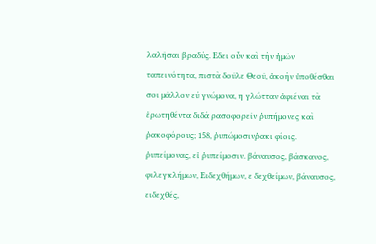λαλῆσαι βραδύς. Εδει οὖν καὶ τὴν ἡμῶν ταπεινότητα, πιστὰ δοῦλε Θεοῦ, ἀκοὴν ὑποθέσθαι σοι μᾶλλον εύ γνώμονα, η γλώτταν ἀφιέναι τὰ ἐρωτηθέντα διδά ρασοφορεῖν ῥυπήμονες καὶ ῥακοφόρους; 158, ῥυπώμοσινῥακι φίοις. ῥυπείμονας, εἰ ῥυπείμοσιν. βάναυσος, βάσκανος, φιλεγκλήμων, Ειδεχθήμων, ε δεχθείμων, βάναυσος, ειδεχθές,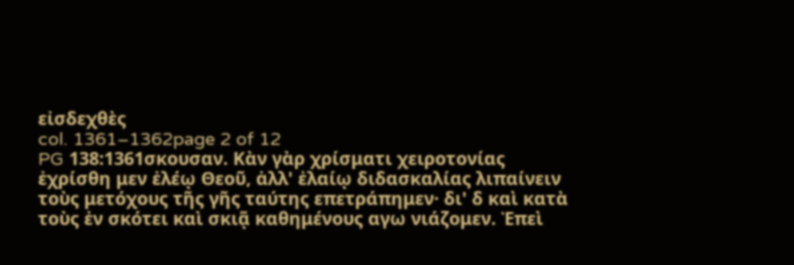εἰσδεχθὲς
col. 1361–1362page 2 of 12
PG 138:1361σκουσαν. Κὰν γὰρ χρίσματι χειροτονίας ἐχρίσθη μεν ἐλέῳ Θεοῦ, ἀλλ' ἐλαίῳ διδασκαλίας λιπαίνειν τοὺς μετόχους τῆς γῆς ταύτης επετράπημεν· δι' δ καὶ κατὰ τοὺς ἐν σκότει καὶ σκιᾷ καθημένους αγω νιάζομεν. Ἐπεὶ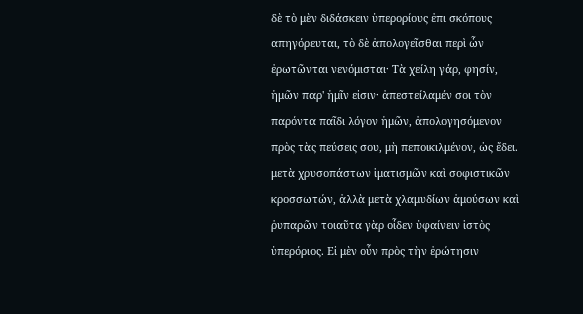δὲ τὸ μὲν διδάσκειν ὑπερορίους ἐπι σκόπους απηγόρευται, τὸ δὲ ἀπολογεῖσθαι περὶ ὧν ἐρωτῶνται νενόμισται· Τὰ χείλη γάρ, φησίν, ἡμῶν παρ' ἡμῖν εἰσιν· ἀπεστείλαμέν σοι τὸν παρόντα παῖδι λόγον ἡμῶν, ἀπολογησόμενον πρὸς τὰς πεύσεις σου, μὴ πεποικιλμένον, ὡς ἔδει. μετὰ χρυσοπάστων ἱματισμῶν καὶ σοφιστικῶν κροσσωτών, ἀλλὰ μετὰ χλαμυδίων ἀμούσων καὶ ῥυπαρῶν τοιαῦτα γὰρ οἶδεν ὑφαίνειν ἱστὸς ὑπερόριος. Εἰ μὲν οὖν πρὸς τὴν ἐρώτησιν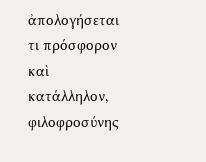ἀπολογήσεται τι πρόσφορον καὶ κατάλληλον, φιλοφροσύνης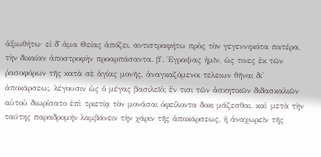ἀξιωθήτω· εἰ δ᾽ ἀμα Θείας ἀπόζει, αντιστραφήτω πρὸς τὸν γεγεννηκότα πατέρα, τὴν δικαίαν ἀποστροφὴν προαρπάσαντα. β'. Έγραψας ἡμῖν, ὡς τινες ἐκ τῶν ῥασοφόρων τῆς κατὰ σὲ ἁγίας μονῆς, ἀναγκαζόμενοι τελειων θῆναι δι' ἀποκάρσεω;, λέγουσιν ὡς ὁ μέγας βασιλεῖὁ; ἔν τισι τῶν ἀσκητικῶν διδασκαλιῶν αὐτοῦ διωρίσατο ἐπὶ τριετίᾳ τὸν μονάσαι ὀφείλοντα δοκι μάζεσθαι, καὶ μετὰ τὴν ταύτης παραδρομήν λαμβάνειν τὴν χάριν τῆς ἀποκάρσεως, ἡ ἀναχωρεῖν τῆς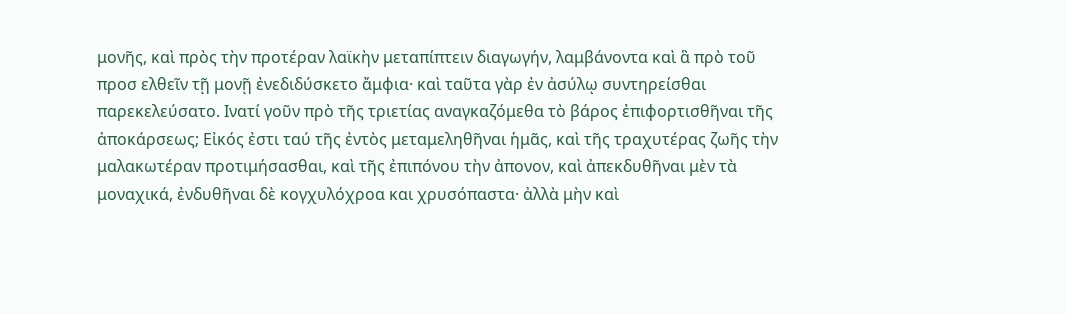μονῆς, καὶ πρὸς τὴν προτέραν λαϊκὴν μεταπίπτειν διαγωγήν, λαμβάνοντα καὶ ἃ πρὸ τοῦ προσ ελθεῖν τῇ μονῇ ἐνεδιδύσκετο ἄμφια· καὶ ταῦτα γὰρ ἐν ἀσύλῳ συντηρείσθαι παρεκελεύσατο. Ινατί γοῦν πρὸ τῆς τριετίας αναγκαζόμεθα τὸ βάρος ἐπιφορτισθῆναι τῆς ἀποκάρσεως; Εἰκός ἐστι ταύ τῆς ἐντὸς μεταμεληθῆναι ἡμᾶς, καὶ τῆς τραχυτέρας ζωῆς τὴν μαλακωτέραν προτιμήσασθαι, καὶ τῆς ἐπιπόνου τὴν ἀπονον, καὶ ἀπεκδυθῆναι μὲν τὰ μοναχικά, ἐνδυθῆναι δὲ κογχυλόχροα και χρυσόπαστα· ἀλλὰ μὴν καὶ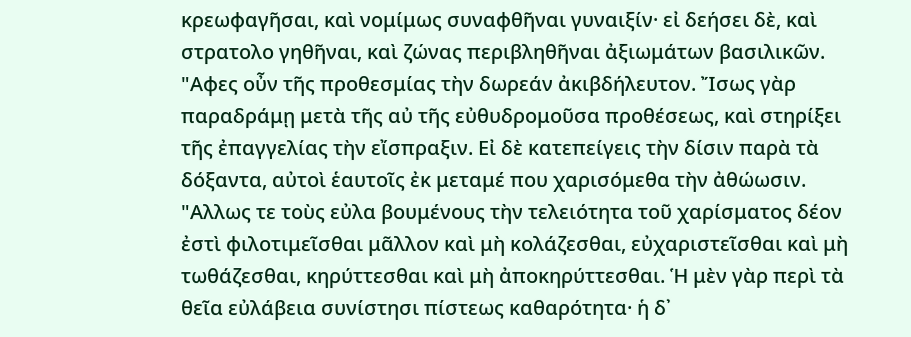κρεωφαγῆσαι, καὶ νομίμως συναφθῆναι γυναιξίν· εἰ δεήσει δὲ, καὶ στρατολο γηθῆναι, καὶ ζώνας περιβληθῆναι ἀξιωμάτων βασιλικῶν. "Αφες οὖν τῆς προθεσμίας τὴν δωρεάν ἀκιβδήλευτον. Ἴσως γὰρ παραδράμῃ μετὰ τῆς αὐ τῆς εὐθυδρομοῦσα προθέσεως, καὶ στηρίξει τῆς ἐπαγγελίας τὴν εἴσπραξιν. Εἰ δὲ κατεπείγεις τὴν δίσιν παρὰ τὰ δόξαντα, αὐτοὶ ἑαυτοῖς ἐκ μεταμέ που χαρισόμεθα τὴν ἀθώωσιν. "Αλλως τε τοὺς εὐλα βουμένους τὴν τελειότητα τοῦ χαρίσματος δέον ἐστὶ φιλοτιμεῖσθαι μᾶλλον καὶ μὴ κολάζεσθαι, εὐχαριστεῖσθαι καὶ μὴ τωθάζεσθαι, κηρύττεσθαι καὶ μὴ ἀποκηρύττεσθαι. Ἡ μὲν γὰρ περὶ τὰ θεῖα εὐλάβεια συνίστησι πίστεως καθαρότητα· ἡ δ᾽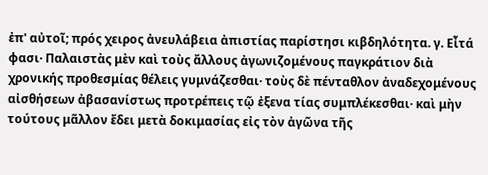ἐπ' αὐτοῖ; πρός χειρος ἀνευλάβεια ἀπιστίας παρίστησι κιβδηλότητα. γ. Εἶτά φασι· Παλαιστὰς μὲν καὶ τοὺς ἄλλους ἀγωνιζομένους παγκράτιον διὰ χρονικής προθεσμίας θέλεις γυμνάζεσθαι· τοὺς δὲ πένταθλον ἀναδεχομένους αἰσθήσεων ἀβασανίστως προτρέπεις τῷ ἐξενα τίας συμπλέκεσθαι· καὶ μὴν τούτους μᾶλλον ἔδει μετὰ δοκιμασίας εἰς τὸν ἀγῶνα τῆς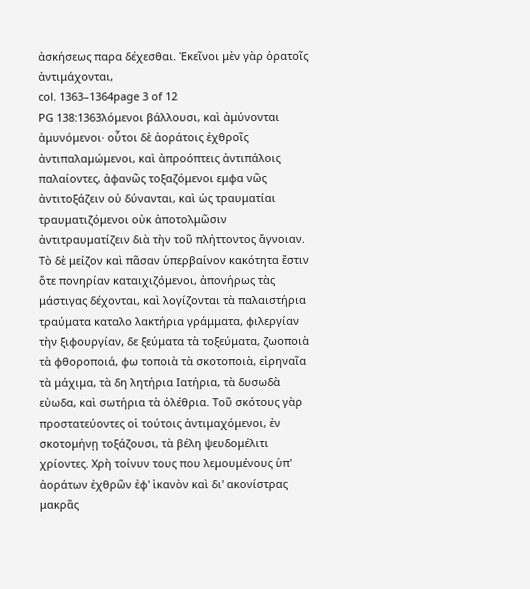ἀσκήσεως παρα δέχεσθαι. Ἐκεῖνοι μὲν γὰρ ὁρατοῖς ἀντιμάχονται,
col. 1363–1364page 3 of 12
PG 138:1363λόμενοι βάλλουσι, καὶ ἀμύνονται ἀμυνόμενοι· οὗτοι δὲ ἀοράτοις ἐχθροῖς ἀντιπαλαμώμενοι, καὶ ἀπροόπτεις ἀντιπάλοις παλαίοντες, ἀφανῶς τοξαζόμενοι εμφα νῶς ἀντιτοξάζειν οὐ δύνανται, καὶ ὡς τραυματίαι τραυματιζόμενοι οὐκ ἀποτολμῶσιν ἀντιτραυματίζειν διὰ τὴν τοῦ πλήττοντος ἄγνοιαν. Τὸ δὲ μείζον καὶ πᾶσαν ὑπερβαίνον κακότητα ἔστιν ὅτε πονηρίαν καταιχιζόμενοι, ἀπονήρως τὰς μάστιγας δέχονται, καὶ λογίζονται τὰ παλαιστήρια τραύματα καταλο λακτήρια γράμματα, φιλεργίαν τὴν ξιφουργίαν, δε ξεύματα τὰ τοξεύματα, ζωοποιὰ τὰ φθοροποιά, φω τοποιὰ τὰ σκοτοποιὰ, εἰρηναῖα τὰ μάχιμα, τὰ δη λητήρια Ιατήρια, τὰ δυσωδὰ εὐωδα, καὶ σωτήρια τὰ ὀλέθρια. Τοῦ σκότους γὰρ προστατεύοντες οἱ τούτοις ἀντιμαχόμενοι, ἐν σκοτομήνῃ τοξάζουσι, τὰ βέλη ψευδομέλιτι χρίοντες. Χρὴ τοίνυν τους που λεμουμένους ὑπ' ἀοράτων ἐχθρῶν ἐφ' ἱκανὸν καὶ δι' ακονίστρας μακρᾶς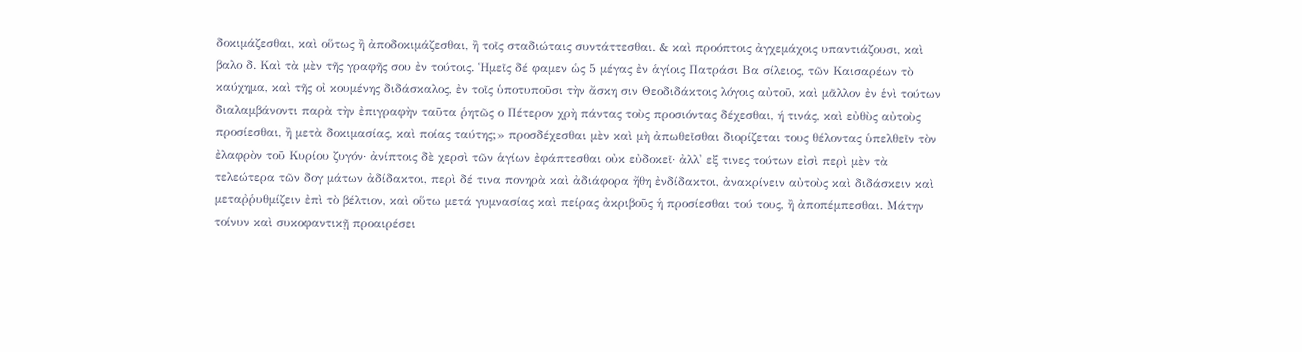δοκιμάζεσθαι, καὶ οὕτως ἢ ἀποδοκιμάζεσθαι, ἢ τοῖς σταδιώταις συντάττεσθαι. & καὶ προόπτοις ἀγχεμάχοις υπαντιάζουσι, καὶ βαλο δ. Καὶ τὰ μὲν τῆς γραφῆς σου ἐν τούτοις. Ἡμεῖς δέ φαμεν ὡς 5 μέγας ἐν ἁγίοις Πατράσι Βα σίλειος, τῶν Καισαρέων τὸ καύχημα, καὶ τῆς οἰ κουμένης διδάσκαλος, ἐν τοῖς ὑποτυποῦσι τὴν ἄσκη σιν Θεοδιδάκτοις λόγοις αὐτοῦ, καὶ μᾶλλον ἐν ἑνὶ τούτων διαλαμβάνοντι παρὰ τὴν ἐπιγραφὴν ταῦτα ῥητῶς ο Πέτερον χρὴ πάντας τοὺς προσιόντας δέχεσθαι, ή τινάς, καὶ εὐθὺς αὐτοὺς προσίεσθαι, ἢ μετὰ δοκιμασίας, καὶ ποίας ταύτης;» προσδέχεσθαι μὲν καὶ μὴ ἀπωθεῖσθαι διορίζεται τους θέλοντας ὑπελθεῖν τὸν ἐλαφρὸν τοῦ Κυρίου ζυγόν· ἀνίπτοις δὲ χερσὶ τῶν ἁγίων ἐφάπτεσθαι οὐκ εὐδοκεῖ· ἀλλ' εξ τινες τούτων εἰσὶ περὶ μὲν τὰ τελεώτερα τῶν δογ μάτων ἀδίδακτοι, περὶ δέ τινα πονηρὰ καὶ ἀδιάφορα ἤθη ἐνδίδακτοι, ἀνακρίνειν αὐτοὺς καὶ διδάσκειν καὶ μεταῤῥυθμίζειν ἐπὶ τὸ βέλτιον, καὶ οὕτω μετά γυμνασίας καὶ πείρας ἀκριβοῦς ἡ προσίεσθαι τού τους, ἢ ἀποπέμπεσθαι. Μάτην τοίνυν καὶ συκοφαντικῇ προαιρέσει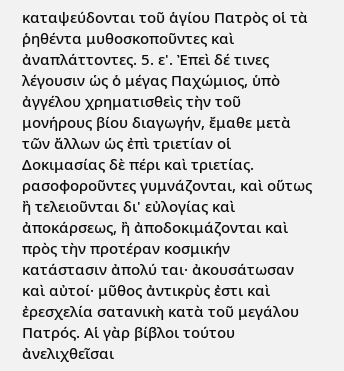καταψεύδονται τοῦ ἁγίου Πατρὸς οἱ τὰ ῥηθέντα μυθοσκοποῦντες καὶ ἀναπλάττοντες. 5. ε'. Ἐπεὶ δέ τινες λέγουσιν ὡς ὁ μέγας Παχώμιος, ὑπὸ ἀγγέλου χρηματισθεὶς τὴν τοῦ μονήρους βίου διαγωγήν, ἔμαθε μετὰ τῶν ἄλλων ὡς ἐπὶ τριετίαν οἱ Δοκιμασίας δὲ πέρι καὶ τριετίας. ρασοφοροῦντες γυμνάζονται, καὶ οὕτως ἢ τελειοῦνται δι' εὐλογίας καὶ ἀποκάρσεως, ἢ ἀποδοκιμάζονται καὶ πρὸς τὴν προτέραν κοσμικήν κατάστασιν ἀπολύ ται· ἀκουσάτωσαν καὶ αὐτοί· μῦθος ἀντικρὺς ἐστι καὶ ἐρεσχελία σατανικὴ κατὰ τοῦ μεγάλου Πατρός. Αἱ γὰρ βίβλοι τούτου ἀνελιχθεῖσαι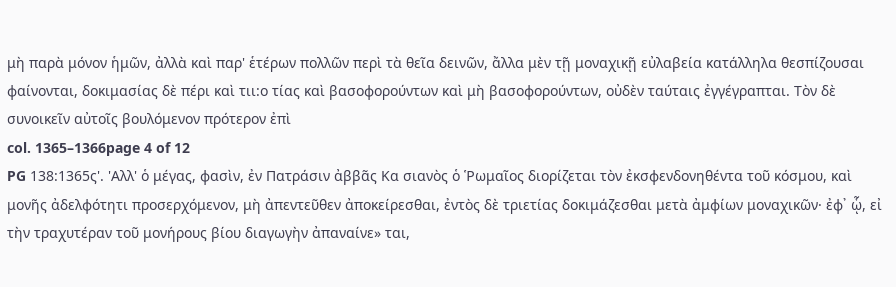μὴ παρὰ μόνον ἡμῶν, ἀλλὰ καὶ παρ' ἑτέρων πολλῶν περὶ τὰ θεῖα δεινῶν, ἄλλα μὲν τῇ μοναχικῇ εὐλαβεία κατάλληλα θεσπίζουσαι φαίνονται, δοκιμασίας δὲ πέρι καὶ τιι:ο τίας καὶ βασοφορούντων καὶ μὴ βασοφορούντων, οὐδὲν ταύταις ἐγγέγραπται. Τὸν δὲ συνοικεῖν αὐτοῖς βουλόμενον πρότερον ἐπὶ
col. 1365–1366page 4 of 12
PG 138:1365ς'. 'Αλλ' ὁ μέγας, φασὶν, ἐν Πατράσιν ἀββᾶς Κα σιανὸς ὁ Ῥωμαῖος διορίζεται τὸν ἐκσφενδονηθέντα τοῦ κόσμου, καὶ μονῆς ἀδελφότητι προσερχόμενον, μὴ ἀπεντεῦθεν ἀποκείρεσθαι, ἐντὸς δὲ τριετίας δοκιμάζεσθαι μετὰ ἀμφίων μοναχικῶν· ἐφ᾽ ᾧ, εἰ τὴν τραχυτέραν τοῦ μονήρους βίου διαγωγὴν ἀπαναίνε» ται,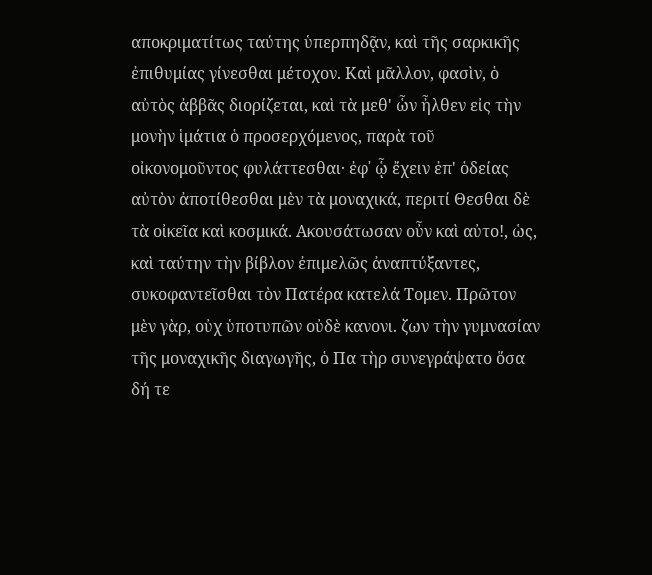αποκριματίτως ταύτης ὑπερπηδᾷν, καὶ τῆς σαρκικῆς ἐπιθυμίας γίνεσθαι μέτοχον. Καὶ μᾶλλον, φασὶν, ὁ αὐτὸς ἀββᾶς διορίζεται, καὶ τὰ μεθ' ὧν ἦλθεν εἰς τὴν μονὴν ἱμάτια ὁ προσερχόμενος, παρὰ τοῦ οἰκονομοῦντος φυλάττεσθαι· ἐφ᾽ ᾧ ἔχειν ἐπ' ὁδείας αὐτὸν ἀποτίθεσθαι μὲν τὰ μοναχικά, περιτί Θεσθαι δὲ τὰ οἰκεῖα καὶ κοσμικά. Ακουσάτωσαν οὖν καὶ αὐτο!, ὡς, καὶ ταύτην τὴν βίβλον ἐπιμελῶς ἀναπτύξαντες, συκοφαντεῖσθαι τὸν Πατέρα κατελά Τομεν. Πρῶτον μὲν γὰρ, οὐχ ὑποτυπῶν οὐδὲ κανονι. ζων τὴν γυμνασίαν τῆς μοναχικῆς διαγωγῆς, ὁ Πα τὴρ συνεγράψατο ὅσα δή τε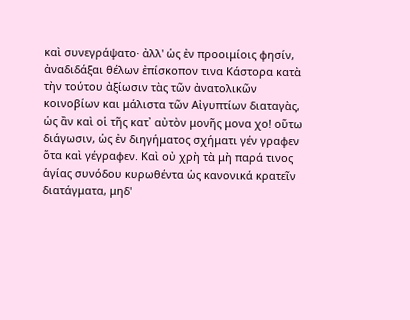καὶ συνεγράψατο· ἀλλ' ὡς ἐν προοιμίοις φησίν, ἀναδιδάξαι θέλων ἐπίσκοπον τινα Κάστορα κατὰ τὴν τούτου ἀξίωσιν τὰς τῶν ἀνατολικῶν κοινοβίων και μάλιστα τῶν Αἰγυπτίων διαταγὰς, ὡς ἂν καὶ οἱ τῆς κατ᾽ αὐτὸν μονῆς μονα χο! οὕτω διάγωσιν, ὡς ἐν διηγήματος σχήματι γέν γραφεν ὅτα καὶ γέγραφεν. Καὶ οὐ χρὴ τὰ μὴ παρά τινος ἁγίας συνόδου κυρωθέντα ὡς κανονικά κρατεῖν διατάγματα, μηδ'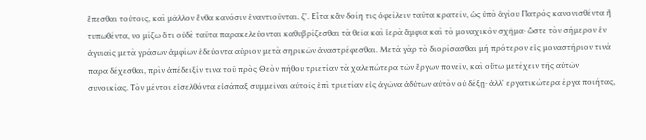ἔπεσθαι τούτοις, καὶ μᾶλλον ἔνθα κανόσιν ἐναντιοῦνται. ζ'. Εἶτα κἂν δοίη τις ὀφείλειν ταῦτα κρατεῖν, ὡς ὑπὸ ἁγίου Πατρός κανονισθέντα ἢ τυπωθέντα, νο μίζω ὅτι οὐδὲ ταῦτα παρακελεύονται καθυβρίζεσθαι τὰ θεῖα καὶ ἱερὰ ἄμφια καὶ τὸ μοναχικόν σχῆμα· ὥστε τὸν σήμερον ἐν ἀγυιαῖς μετὰ γράσων ἀμφίων ἐδεύοντα αύριον μετὰ σηρικῶν ἀναστρέφεσθαι. Μετά γὰρ τὸ διορίσασθαι μή πρότερον εἰς μοναστήριον τινά παρα δέχεσθαι, πρὶν ἀπέδειξίν τινα τοῦ πρὸς Θεὸν πήθου τριετίαν τὰ χαλεπώτερα τῶν ἔργων πονεῖν, καὶ οὕτω μετέχειν τῆς αὐτῶν συνοικίας. Τὸν μέντοι εἰσελθόντα εἰσάπαξ συμμεῖναι αὐτοῖς ἐπὶ τριετίαν εἰς ἀγῶνα ἀδύτων αὐτὸν οὐ δέξῃ· ἀλλ᾽ εργατικώτερα έργα ποιήτας,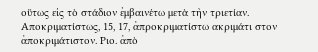οὕτως εἰς τὸ στάδιον ἐμβαινέτω μετὰ τὴν τριετίαν. Αποκριματίστως, 15, 17, ἀπροκριματίστω ακριμάτι στον ἀποκριμάτιστον. Ριο. ἀπὸ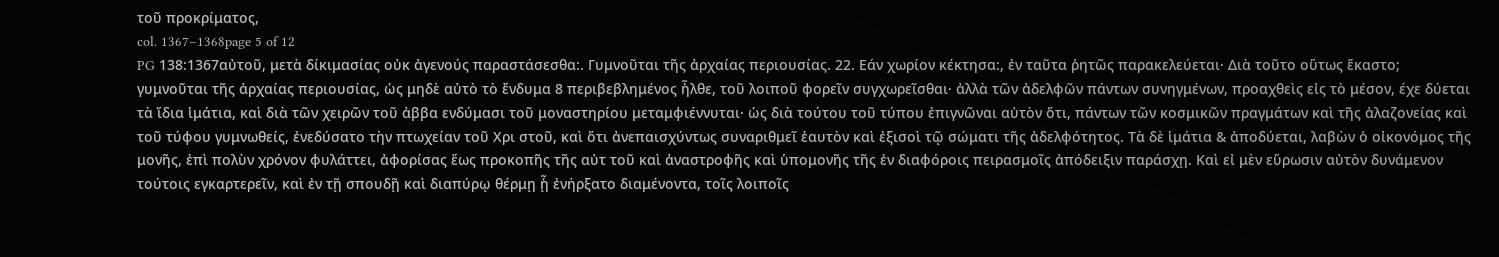τοῦ προκρίματος,
col. 1367–1368page 5 of 12
PG 138:1367αὐτοῦ, μετὰ δίκιμασίας οὐκ ἀγενούς παραστάσεσθα:. Γυμνοῦται τῆς ἀρχαίας περιουσίας. 22. Εάν χωρίον κέκτησα:, ἐν ταῦτα ῥητῶς παρακελεύεται· Διὰ τοῦτο οὕτως ἕκαστο; γυμνοῦται τῆς ἀρχαίας περιουσίας, ὡς μηδὲ αὐτὸ τὸ ἔνδυμα 8 περιβεβλημένος ἦλθε, τοῦ λοιποῦ φορεῖν συγχωρεῖσθαι· ἀλλὰ τῶν ἀδελφῶν πάντων συνηγμένων, προαχθεὶς εἰς τὸ μέσον, έχε δύεται τὰ ἴδια ἱμάτια, καὶ διὰ τῶν χειρῶν τοῦ ἀββα ενδύμασι τοῦ μοναστηρίου μεταμφιέννυται· ὡς διὰ τούτου τοῦ τύπου ἐπιγνῶναι αὐτὸν ὅτι, πάντων τῶν κοσμικῶν πραγμάτων καὶ τῆς ἀλαζονείας καὶ τοῦ τύφου γυμνωθείς, ἐνεδύσατο τὴν πτωχείαν τοῦ Χρι στοῦ, καὶ ὅτι ἀνεπαισχύντως συναριθμεῖ ἑαυτὸν καὶ ἐξισοὶ τῷ σώματι τῆς ἀδελφότητος. Τὰ δὲ ἱμάτια & ἀποδύεται, λαβὼν ὁ οἰκονόμος τῆς μονῆς, ἐπὶ πολὺν χρόνον φυλάττει, ἀφορίσας ἕως προκοπῆς τῆς αὐτ τοῦ καὶ ἀναστροφῆς καὶ ὑπομονῆς τῆς ἐν διαφόροις πειρασμοῖς ἀπόδειξιν παράσχῃ. Καὶ εἰ μὲν εὕρωσιν αὐτὸν δυνάμενον τούτοις εγκαρτερεῖν, καὶ ἐν τῇ σπουδῇ καὶ διαπύρῳ θέρμῃ ᾗ ἐνήρξατο διαμένοντα, τοῖς λοιποῖς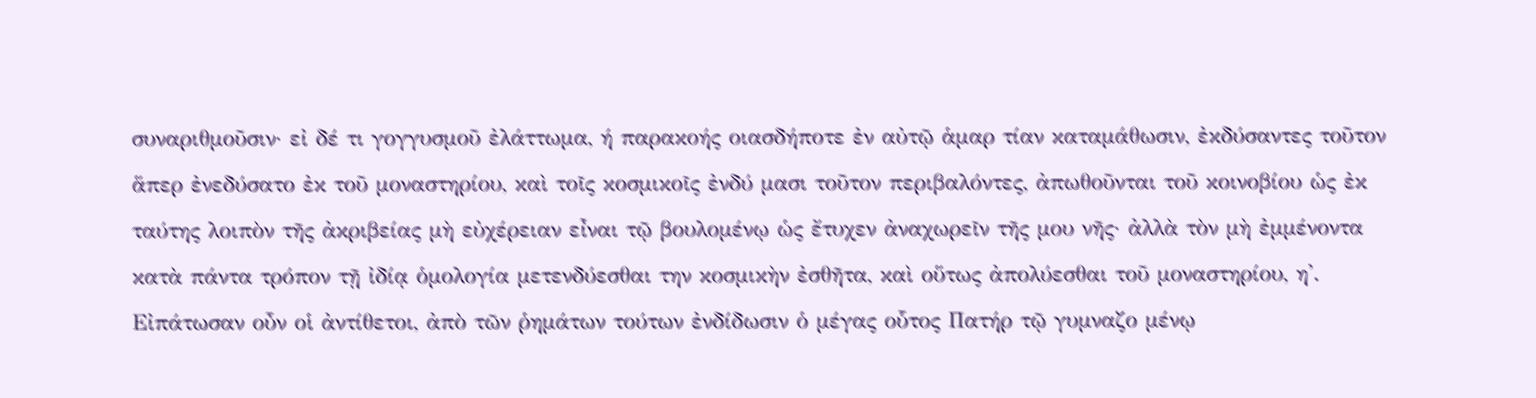συναριθμοῦσιν· εἰ δέ τι γογγυσμοῦ ἐλάττωμα, ή παρακοής οιασδήποτε ἐν αὐτῷ ἁμαρ τίαν καταμάθωσιν, ἐκδύσαντες τοῦτον ἅπερ ἐνεδύσατο ἐκ τοῦ μοναστηρίου, καὶ τοῖς κοσμικοῖς ἐνδύ μασι τοῦτον περιβαλόντες, ἀπωθοῦνται τοῦ κοινοβίου ὡς ἐκ ταύτης λοιπὸν τῆς ἀκριβείας μὴ εὐχέρειαν εἶναι τῷ βουλομένῳ ὡς ἔτυχεν ἀναχωρεῖν τῆς μου νῆς· ἀλλὰ τὸν μὴ ἐμμένοντα κατὰ πάντα τρόπον τῇ ἰδίᾳ ὁμολογία μετενδύεσθαι την κοσμικὴν ἐσθῆτα, καὶ οὕτως ἀπολύεσθαι τοῦ μοναστηρίου, η'. Εἰπάτωσαν οὖν οἱ ἀντίθετοι, ἀπὸ τῶν ῥημάτων τούτων ἐνδίδωσιν ὁ μέγας οὗτος Πατήρ τῷ γυμναζο μένῳ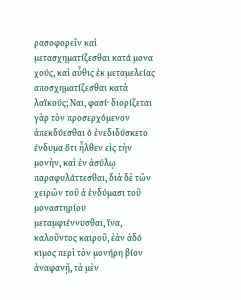ρασοφορεῖν καὶ μετασχηματίζεσθαι κατά μονα χούς, καὶ αὖθις ἐκ μεταμελείας αποσχηματίζεσθαι κατὰ λαϊκούς; Ναι, φασί· διορίζεται γὰρ τὸν προσερχόμενον ἀπεκδύεσθαι ὁ ἐνεδιδύσκετο ένδυμα ὅτι ἦλθεν εἰς τὴν μονὴν, καὶ ἐν ἀσύλῳ παραφυλάττεσθαι, διὰ δὲ τῶν χειρῶν τοῦ ἀ ἐνδύμασι τοῦ μοναστηρίου μεταμφιέννυσθαι, ἵνα, καλοῦντος καιροῦ, ἐὰν ἀδό κιμος περὶ τὸν μονήρη βίον ἀναφανῇ, τὰ μὲν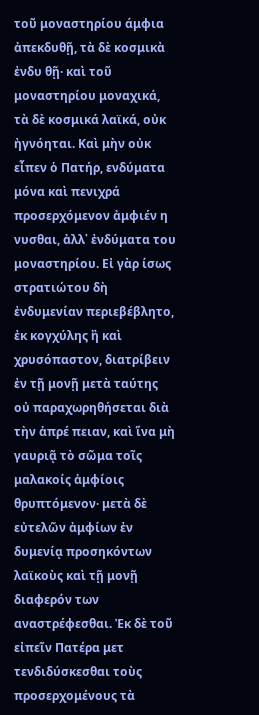τοῦ μοναστηρίου άμφια ἀπεκδυθῇ, τὰ δὲ κοσμικὰ ἐνδυ θῇ· καὶ τοῦ μοναστηρίου μοναχικά, τὰ δὲ κοσμικά λαϊκά, οὐκ ἠγνόηται. Καὶ μὴν οὐκ εἶπεν ὁ Πατήρ, ενδύματα μόνα καὶ πενιχρά προσερχόμενον ἀμφιέν η νυσθαι, ἀλλ᾽ ἐνδύματα του μοναστηρίου. Εἰ γὰρ ίσως στρατιώτου δὴ ἐνδυμενίαν περιεβέβλητο, ἐκ κογχύλης ἢ καὶ χρυσόπαστον, διατρίβειν ἐν τῇ μονῇ μετὰ ταύτης οὐ παραχωρηθήσεται διὰ τὴν ἀπρέ πειαν, καὶ ἵνα μὴ γαυριᾷ τὸ σῶμα τοῖς μαλακοίς ἀμφίοις θρυπτόμενον· μετὰ δὲ εὐτελῶν ἀμφίων ἐν δυμενίᾳ προσηκόντων λαϊκοὺς καὶ τῇ μονῇ διαφερόν των αναστρέφεσθαι. Ἐκ δὲ τοῦ εἰπεῖν Πατέρα μετ τενδιδύσκεσθαι τοὺς προσερχομένους τὰ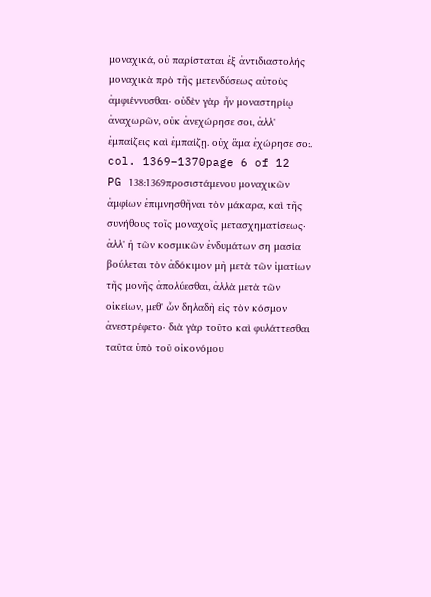μοναχικά, οὐ παρίσταται ἐξ ἀντιδιαστολής μοναχικὰ πρὸ τῆς μετενδύσεως αὐτοὺς ἀμφιέννυσθαι· οὐδὲν γὰρ ἦν μοναστηρίῳ ἀναχωρῶν, οὐκ ἀνεχώρησε σοι, ἀλλ' ἐμπαίζεις καὶ ἐμπαίζῃ. οὐχ ἅμα ἐχώρησε σο:.
col. 1369–1370page 6 of 12
PG 138:1369προσιστάμενου μοναχικῶν ἀμφίων ἐπιμνησθῆναι τὸν μάκαρα, καὶ τῆς συνήθους τοῖς μοναχοῖς μετασχηματίσεως· ἀλλ' ἡ τῶν κοσμικῶν ἐνδυμάτων ση μασία βούλεται τὸν ἀδόκιμον μὴ μετὰ τῶν ἱματίων τῆς μονῆς ἀπολύεσθαι, ἀλλὰ μετὰ τῶν οἰκείων, μεθ' ὧν δηλαδὴ εἰς τὸν κόσμον ἀνεστρέφετο· διὰ γὰρ τοῦτο καὶ φυλάττεσθαι ταῦτα ὑπὸ τοῦ οἰκονόμου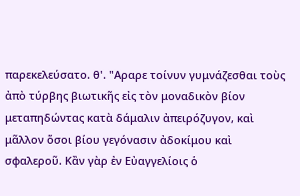παρεκελεύσατο. θ'. "Αραρε τοίνυν γυμνάζεσθαι τοὺς ἀπὸ τύρβης βιωτικῆς εἰς τὸν μοναδικὸν βίον μεταπηδώντας κατὰ δάμαλιν ἀπειρόζυγον, καὶ μᾶλλον ὅσοι βίου γεγόνασιν ἀδοκίμου καὶ σφαλεροῦ. Κἂν γὰρ ἐν Εὐαγγελίοις ὁ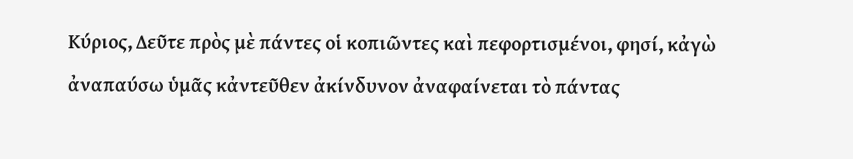Κύριος, Δεῦτε πρὸς μὲ πάντες οἱ κοπιῶντες καὶ πεφορτισμένοι, φησί, κἀγὼ ἀναπαύσω ὑμᾶς κἀντεῦθεν ἀκίνδυνον ἀναφαίνεται τὸ πάντας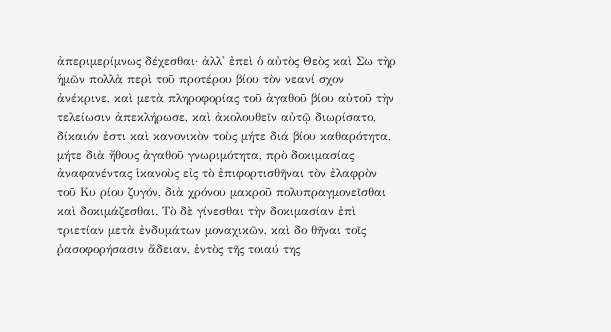ἀπεριμερίμνως δέχεσθαι· ἀλλ' ἐπεὶ ὁ αὐτὸς Θεὸς καὶ Σω τὴρ ἡμῶν πολλὰ περὶ τοῦ προτέρου βίου τὸν νεανί σχον ἀνέκρινε, καὶ μετὰ πληροφορίας τοῦ ἀγαθοῦ βίου αὐτοῦ τὴν τελείωσιν ἀπεκλήρωσε, καὶ ἀκολουθεῖν αὐτῷ διωρίσατο, δίκαιόν ἐστι καὶ κανονικὸν τοὺς μήτε διά βίου καθαρότητα, μήτε διὰ ἤθους ἀγαθοῦ γνωριμότητα, πρὸ δοκιμασίας ἀναφανέντας ἱκανοὺς εἰς τὸ ἐπιφορτισθῆναι τὸν ἐλαφρὸν τοῦ Κυ ρίου ζυγόν, διὰ χρόνου μακροῦ πολυπραγμονεῖσθαι καὶ δοκιμάζεσθαι. Τὸ δὲ γίνεσθαι τὴν δοκιμασίαν ἐπὶ τριετίαν μετὰ ἐνδυμάτων μοναχικῶν, καὶ δο θῆναι τοῖς ῥασοφορήσασιν ἄδειαν, ἐντὸς τῆς τοιαύ της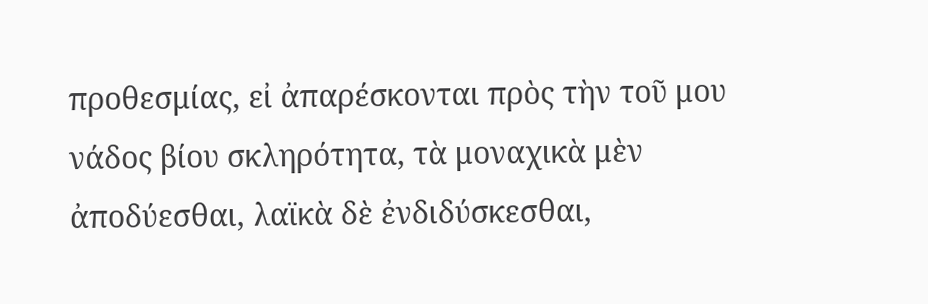προθεσμίας, εἰ ἀπαρέσκονται πρὸς τὴν τοῦ μου νάδος βίου σκληρότητα, τὰ μοναχικὰ μὲν ἀποδύεσθαι, λαϊκὰ δὲ ἐνδιδύσκεσθαι,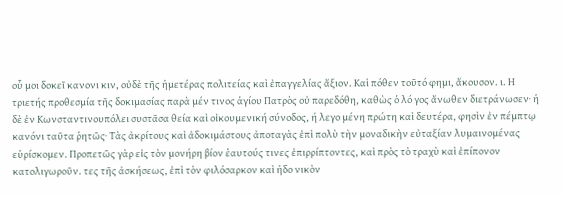οὗ μοι δοκεῖ κανονι κιν, οὐδὲ τῆς ἡμετέρας πολιτείας καὶ ἐπαγγελίας ἄξιον. Καὶ πόθεν τοῦτό φημι, ἄκουσον. ι. Η τριετής προθεσμία τῆς δοκιμασίας παρὰ μέν τινος ἁγίου Πατρὸς οὐ παρεδόθη, καθὼς ὁ λό γος ἄνωθεν διετράνωσεν· ἡ δὲ ἐν Κωνσταντινουπόλει συστᾶσα θεία καὶ οἰκουμενική σύνοδος, ή λεγο μένη πρώτη καὶ δευτέρα, φησὶν ἐν πέμπτῳ κανόνι ταῦτα ῥητῶς· Τὰς ἀκρίτους καὶ ἀδοκιμάστους ἀποταγὰς ἐπὶ πολὺ τὴν μοναδικὴν εὐταξίαν λυμαινομένας εὑρίσκομεν. Προπετῶς γὰρ εἰς τὸν μονήρη βίον ἑαυτούς τινες ἐπιρρίπτοντες, καὶ πρὸς τὸ τραχὺ καὶ ἐπίπονον κατολιγωροῦν. τες τῆς ἀσκήσεως, ἐπὶ τὸν φιλόσαρκον καὶ ἡδο νικὸν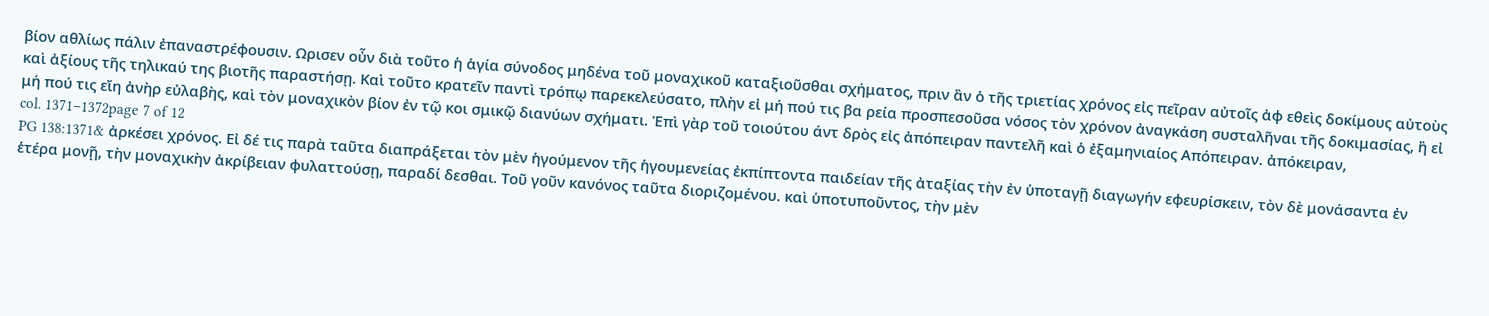βίον αθλίως πάλιν ἐπαναστρέφουσιν. Ωρισεν οὖν διὰ τοῦτο ἡ ἁγία σύνοδος μηδένα τοῦ μοναχικοῦ καταξιοῦσθαι σχήματος, πριν ἂν ὁ τῆς τριετίας χρόνος εἰς πεῖραν αὐτοῖς ἀφ εθεὶς δοκίμους αὐτοὺς καὶ ἀξίους τῆς τηλικαύ της βιοτῆς παραστήσῃ. Καὶ τοῦτο κρατεῖν παντὶ τρόπῳ παρεκελεύσατο, πλὴν εἰ μή πού τις βα ρεία προσπεσοῦσα νόσος τὸν χρόνον ἀναγκάση συσταλῆναι τῆς δοκιμασίας, ἢ εἰ μή πού τις εἴη ἀνὴρ εὐλαβὴς, καὶ τὸν μοναχικὸν βίον ἐν τῷ κοι σμικῷ διανύων σχήματι. Ἐπὶ γὰρ τοῦ τοιούτου άντ δρὸς εἰς ἀπόπειραν παντελῆ καὶ ὁ ἐξαμηνιαίος Απόπειραν. ἀπόκειραν,
col. 1371–1372page 7 of 12
PG 138:1371& ἀρκέσει χρόνος. Εἰ δέ τις παρὰ ταῦτα διαπράξεται τὸν μὲν ἡγούμενον τῆς ἡγουμενείας ἐκπίπτοντα παιδείαν τῆς ἀταξίας τὴν ἐν ὑποταγῇ διαγωγήν εφευρίσκειν, τὸν δὲ μονάσαντα ἐν ἑτέρα μονῇ, τὴν μοναχικὴν ἀκρίβειαν φυλαττούσῃ, παραδί δεσθαι. Τοῦ γοῦν κανόνος ταῦτα διοριζομένου. καὶ ὑποτυποῦντος, τὴν μὲν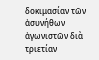δοκιμασίαν τῶν ἀσυνήθων ἀγωνιστῶν διὰ τριετίαν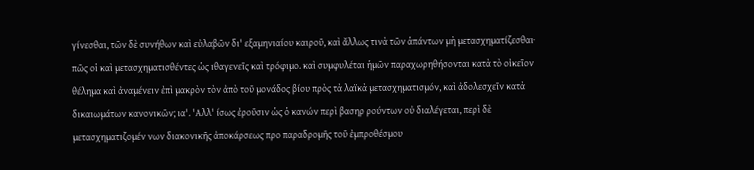γίνεσθαι, τῶν δὲ συνήθων καὶ εὐλαβῶν δι' εξαμηνιαίου καιροῦ, καὶ ἄλλως τινὰ τῶν ἁπάντων μὴ μετασχηματίζεσθαι· πῶς οἱ καὶ μετασχηματισθέντες ὡς ιθαγενεῖς καὶ τρόφιμο. καὶ συμφυλέται ἡμῶν παραχωρηθήσονται κατὰ τὸ οἰκεῖον θέλημα καὶ ἀναμένειν ἐπὶ μακρὸν τὸν ἀπὸ τοῦ μονάδος βίου πρὸς τὰ λαϊκὰ μετασχηματισμόν, καὶ ἀδολεσχεῖν κατὰ δικαιωμάτων κανονικῶν; ια'. 'Αλλ' ίσως ἐροῦσιν ὡς ὁ κανών περὶ βασηρ ρούντων οὐ διαλέγεται, περὶ δὲ μετασχηματιζομέν νων διακονικῆς ἀποκάρσεως προ παραδρομῆς τοῦ ἐμπροθέσμου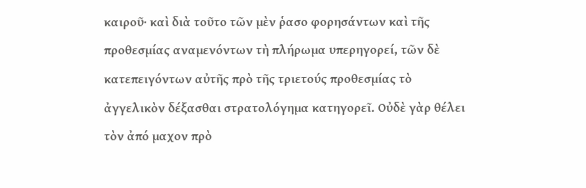καιροῦ· καὶ διὰ τοῦτο τῶν μὲν ῥασο φορησάντων καὶ τῆς προθεσμίας αναμενόντων τὴ πλήρωμα υπερηγορεί, τῶν δὲ κατεπειγόντων αὐτῆς πρὸ τῆς τριετούς προθεσμίας τὸ ἀγγελικὸν δέξασθαι στρατολόγημα κατηγορεῖ. Οὐδὲ γὰρ θέλει τὸν ἀπό μαχον πρὸ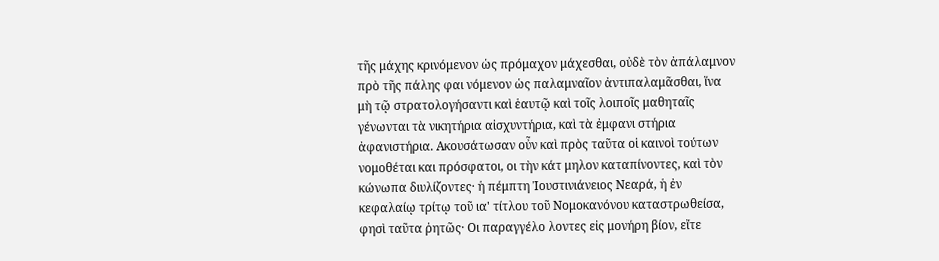τῆς μάχης κρινόμενον ὡς πρόμαχον μάχεσθαι, οὐδὲ τὸν ἀπάλαμνον πρὸ τῆς πάλης φαι νόμενον ὡς παλαμναῖον ἀντιπαλαμᾶσθαι, ἵνα μὴ τῷ στρατολογήσαντι καὶ ἑαυτῷ καὶ τοῖς λοιποῖς μαθηταῖς γένωνται τὰ νικητήρια αἰσχυντήρια, καὶ τὰ ἐμφανι στήρια ἀφανιστήρια. Ακουσάτωσαν οὖν καὶ πρὸς ταῦτα οἱ καινοὶ τούτων νομοθέται και πρόσφατοι, οι τὴν κάτ μηλον καταπίνοντες, καὶ τὸν κώνωπα διυλίζοντες· ἡ πέμπτη Ἰουστινιάνειος Νεαρά, ἡ ἐν κεφαλαίῳ τρίτῳ τοῦ ια' τίτλου τοῦ Νομοκανόνου καταστρωθείσα, φησὶ ταῦτα ῥητῶς· Οι παραγγέλο λοντες εἰς μονήρη βίον, εἴτε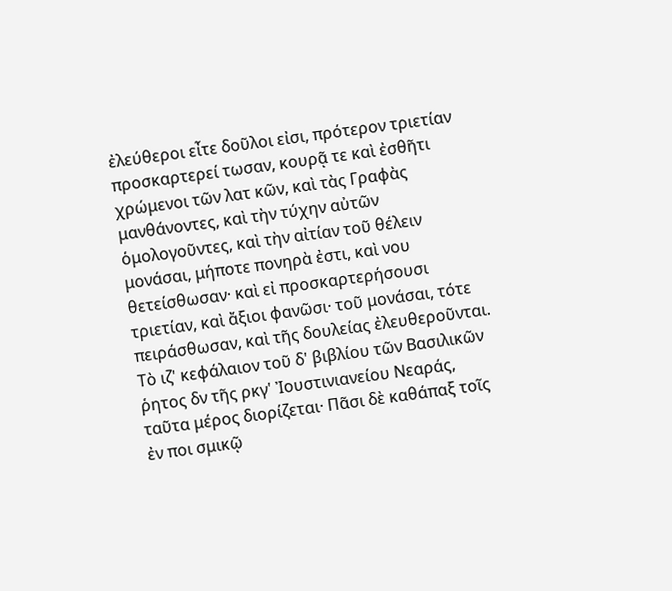ἐλεύθεροι εἶτε δοῦλοι εἰσι, πρότερον τριετίαν προσκαρτερεί τωσαν, κουρᾷ τε καὶ ἐσθῆτι χρώμενοι τῶν λατ κῶν, καὶ τὰς Γραφὰς μανθάνοντες, καὶ τὴν τύχην αὐτῶν ὁμολογοῦντες, καὶ τὴν αἰτίαν τοῦ θέλειν μονάσαι, μήποτε πονηρὰ ἐστι, καὶ νου θετείσθωσαν· καὶ εἰ προσκαρτερήσουσι τριετίαν, καὶ ἄξιοι φανῶσι· τοῦ μονάσαι, τότε πειράσθωσαν, καὶ τῆς δουλείας ἐλευθεροῦνται. Τὸ ιζ' κεφάλαιον τοῦ δ' βιβλίου τῶν Βασιλικῶν ῥητος δν τῆς ρκγ' Ἰουστινιανείου Νεαράς, ταῦτα μέρος διορίζεται· Πᾶσι δὲ καθάπαξ τοῖς ἐν ποι σμικῷ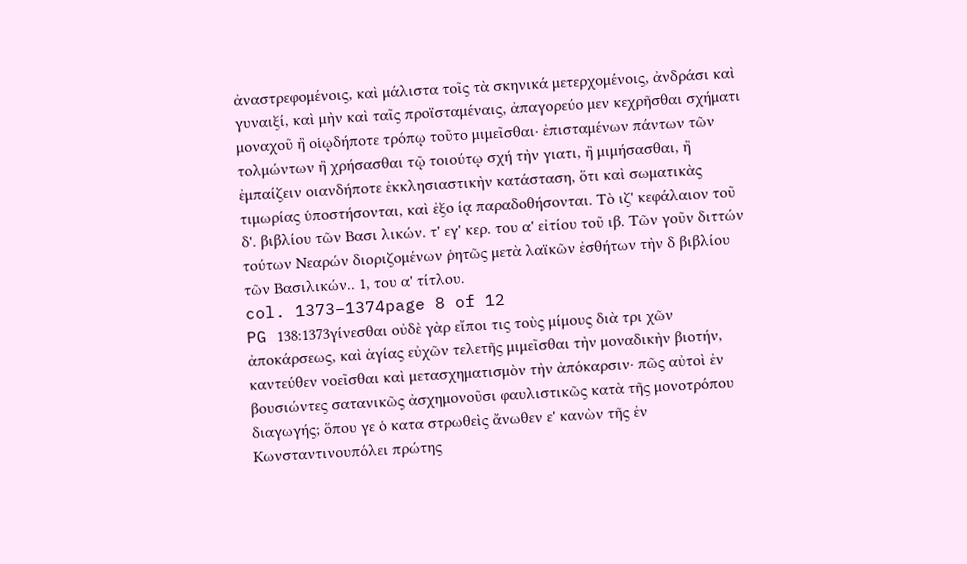ἀναστρεφομένοις, καὶ μάλιστα τοῖς τὰ σκηνικά μετερχομένοις, ἀνδράσι καὶ γυναιξί, καὶ μὴν καὶ ταῖς προϊσταμέναις, ἀπαγορεύο μεν κεχρῆσθαι σχήματι μοναχοῦ ἢ οἱῳδήποτε τρόπῳ τοῦτο μιμεῖσθαι· ἐπισταμένων πάντων τῶν τολμώντων ἢ χρήσασθαι τῷ τοιούτῳ σχή τὴν γιατι, ἢ μιμήσασθαι, ἢ ἐμπαίζειν οιανδήποτε ἐκκλησιαστικὴν κατάσταση, ὅτι καὶ σωματικὰς τιμωρίας ὑποστήσονται, καὶ ἐξο ίᾳ παραδοθήσονται. Τὸ ιζ' κεφάλαιον τοῦ δ'. βιβλίου τῶν Βασι λικών. τ' εγ' κερ. του α' εἰτίου τοῦ ιβ. Τῶν γοῦν διττών τούτων Νεαρών διοριζομένων ῥητῶς μετὰ λαϊκῶν ἐσθήτων τὴν δ βιβλίου τῶν Βασιλικών.. 1, του α' τίτλου.
col. 1373–1374page 8 of 12
PG 138:1373γίνεσθαι οὐδὲ γὰρ εἴποι τις τοὺς μίμους διὰ τρι χῶν ἀποκάρσεως, καὶ ἁγίας εὐχῶν τελετῆς μιμεῖσθαι τὴν μοναδικὴν βιοτήν, καντεύθεν νοεῖσθαι καὶ μετασχηματισμὸν τὴν ἀπόκαρσιν· πῶς αὐτοὶ ἐν βουσιώντες σατανικῶς ἀσχημονοῦσι φαυλιστικῶς κατὰ τῆς μονοτρόπου διαγωγής; ὅπου γε ὁ κατα στρωθεὶς ἄνωθεν ε' κανὼν τῆς ἐν Κωνσταντινουπόλει πρώτης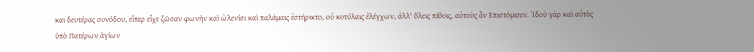και δευτέρας συνόδου, εἴπερ εἶχε ζῶσαν φωνὴν καὶ ὠλενίσι καὶ παλάμαις ἐστήρικτο, οὐ κοτύλαις ἐλέγχων, ἀλλ' ὅλεις πίθοις, αὐτοὺς ἂν Επιστόμισεν. Ἰδοὺ γὰρ καὶ αὐτὸς ὑπὸ Πατέρων ἁγίων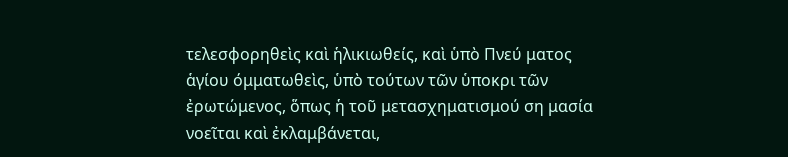τελεσφορηθεὶς καὶ ἡλικιωθείς, καὶ ὑπὸ Πνεύ ματος ἁγίου όμματωθεὶς, ὑπὸ τούτων τῶν ὑποκρι τῶν ἐρωτώμενος, ὅπως ἡ τοῦ μετασχηματισμού ση μασία νοεῖται καὶ ἐκλαμβάνεται,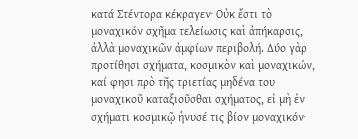κατά Στέντορα κέκραγεν· Οὐκ ἔστι τὸ μοναχικόν σχῆμα τελείωσις καὶ ἀπήκαρσις, ἀλλὰ μοναχικῶν ἀμφίων περιβολή. Δύο γὰρ προτίθησι σχήματα, κοσμικὸν καὶ μοναχικών, καί φησι πρὸ τῆς τριετίας μηδένα του μοναχικοῦ καταξιοῦσθαι σχήματος, εἰ μὴ ἐν σχήματι κοσμικῷ ἡνυσέ τις βίον μοναχικόν·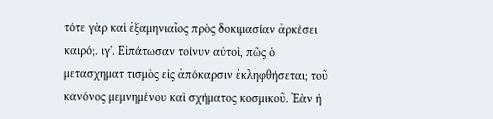τότε γὰρ καὶ ἐξαμηνιαῖος πρὸς δοκιμασίαν ἀρκέσει καιρό;. ιγ'. Εἰπάτωσαν τοίνυν αὐτοὶ, πῶς ὁ μετασχηματ τισμὸς εἰς ἀπόκαρσιν ἐκληφθήσεται; τοῦ κανόνος μεμνημένου καὶ σχήματος κοσμικοῦ. Ἐὰν ἡ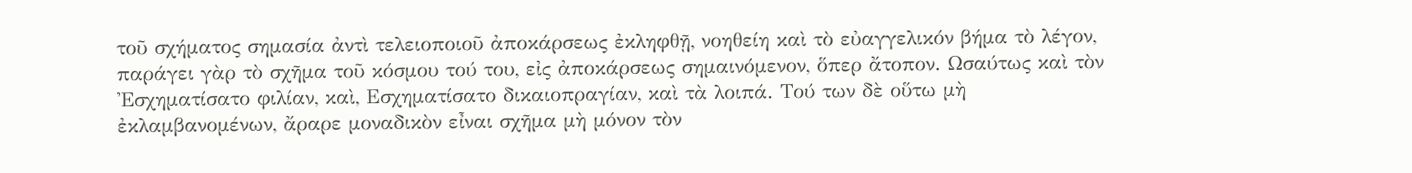τοῦ σχήματος σημασία ἀντὶ τελειοποιοῦ ἀποκάρσεως ἐκληφθῇ, νοηθείη καὶ τὸ εὐαγγελικόν βήμα τὸ λέγον, παράγει γὰρ τὸ σχῆμα τοῦ κόσμου τού του, εἰς ἀποκάρσεως σημαινόμενον, ὅπερ ἄτοπον. Ωσαύτως καὶ τὸν Ἐσχηματίσατο φιλίαν, καὶ, Εσχηματίσατο δικαιοπραγίαν, καὶ τὰ λοιπά. Τού των δὲ οὕτω μὴ ἐκλαμβανομένων, ἄραρε μοναδικὸν εἶναι σχῆμα μὴ μόνον τὸν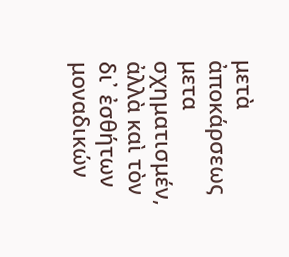μετὰ ἀποκάρσεως μετα σχηματισμέν, ἀλλὰ καὶ τὸν δι᾿ ἐσθήτων μοναδικών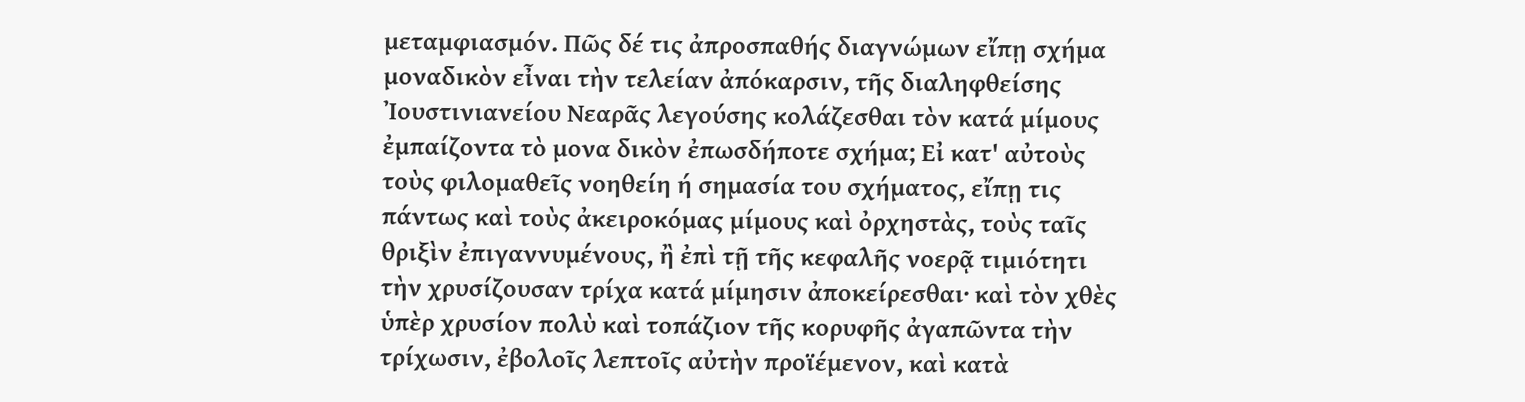μεταμφιασμόν. Πῶς δέ τις ἀπροσπαθής διαγνώμων εἴπῃ σχήμα μοναδικὸν εἶναι τὴν τελείαν ἀπόκαρσιν, τῆς διαληφθείσης Ἰουστινιανείου Νεαρᾶς λεγούσης κολάζεσθαι τὸν κατά μίμους ἐμπαίζοντα τὸ μονα δικὸν ἐπωσδήποτε σχήμα; Εἰ κατ' αὐτοὺς τοὺς φιλομαθεῖς νοηθείη ή σημασία του σχήματος, εἴπῃ τις πάντως καὶ τοὺς ἀκειροκόμας μίμους καὶ ὀρχηστὰς, τοὺς ταῖς θριξὶν ἐπιγαννυμένους, ἢ ἐπὶ τῇ τῆς κεφαλῆς νοερᾷ τιμιότητι τὴν χρυσίζουσαν τρίχα κατά μίμησιν ἀποκείρεσθαι· καὶ τὸν χθὲς ὑπὲρ χρυσίον πολὺ καὶ τοπάζιον τῆς κορυφῆς ἀγαπῶντα τὴν τρίχωσιν, ἐβολοῖς λεπτοῖς αὐτὴν προϊέμενον, καὶ κατὰ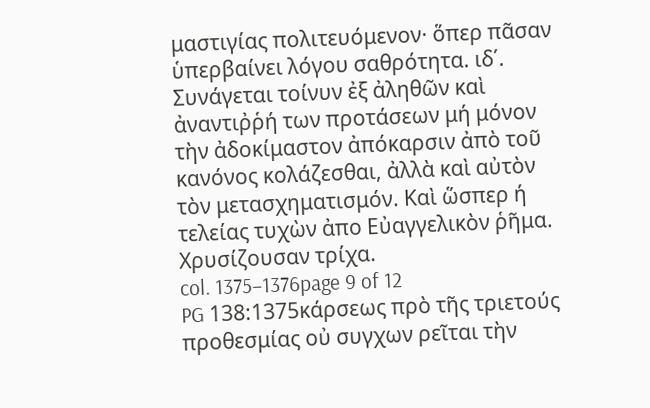μαστιγίας πολιτευόμενον· ὅπερ πᾶσαν ὑπερβαίνει λόγου σαθρότητα. ιδ΄. Συνάγεται τοίνυν ἐξ ἀληθῶν καὶ ἀναντιῤῥή των προτάσεων μή μόνον τὴν ἀδοκίμαστον ἀπόκαρσιν ἀπὸ τοῦ κανόνος κολάζεσθαι, ἀλλὰ καὶ αὐτὸν τὸν μετασχηματισμόν. Καὶ ὥσπερ ή τελείας τυχὼν ἀπο Εὐαγγελικὸν ῥῆμα. Χρυσίζουσαν τρίχα.
col. 1375–1376page 9 of 12
PG 138:1375κάρσεως πρὸ τῆς τριετούς προθεσμίας οὐ συγχων ρεῖται τὴν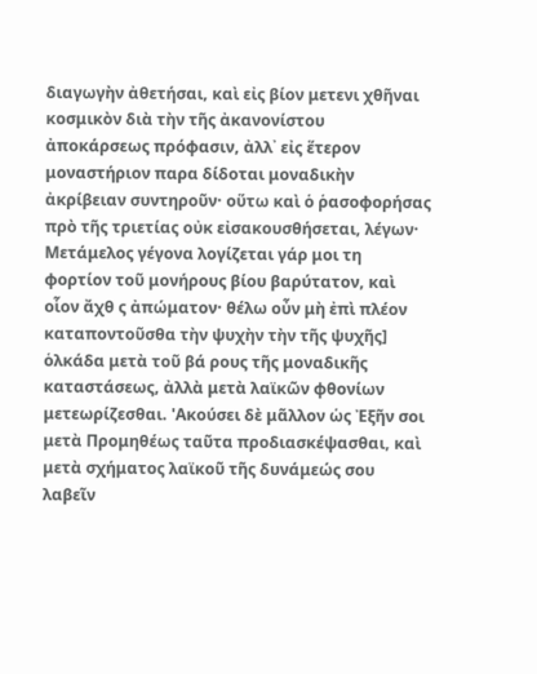διαγωγὴν ἀθετήσαι, καὶ εἰς βίον μετενι χθῆναι κοσμικὸν διὰ τὴν τῆς ἀκανονίστου ἀποκάρσεως πρόφασιν, ἀλλ᾽ εἰς ἕτερον μοναστήριον παρα δίδοται μοναδικὴν ἀκρίβειαν συντηροῦν· οὕτω καὶ ὁ ῥασοφορήσας πρὸ τῆς τριετίας οὐκ εἰσακουσθήσεται, λέγων· Μετάμελος γέγονα λογίζεται γάρ μοι τη φορτίον τοῦ μονήρους βίου βαρύτατον, καὶ οἷον ἄχθ ς ἀπώματον· θέλω οὖν μὴ ἐπὶ πλέον καταποντοῦσθα τὴν ψυχὴν τὴν τῆς ψυχῆς] ὁλκάδα μετὰ τοῦ βά ρους τῆς μοναδικῆς καταστάσεως, ἀλλὰ μετὰ λαϊκῶν φθονίων μετεωρίζεσθαι. 'Ακούσει δὲ μᾶλλον ὡς Ἐξῆν σοι μετὰ Προμηθέως ταῦτα προδιασκέψασθαι, καὶ μετὰ σχήματος λαϊκοῦ τῆς δυνάμεώς σου λαβεῖν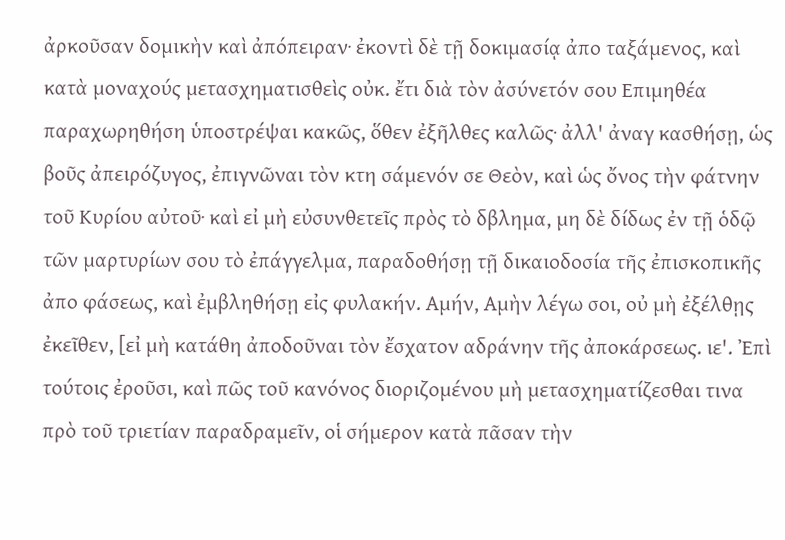ἀρκοῦσαν δομικὴν καὶ ἀπόπειραν· ἐκοντὶ δὲ τῇ δοκιμασίᾳ ἀπο ταξάμενος, καὶ κατὰ μοναχούς μετασχηματισθεὶς οὐκ. ἔτι διὰ τὸν ἀσύνετόν σου Επιμηθέα παραχωρηθήση ὑποστρέψαι κακῶς, ὅθεν ἐξῆλθες καλῶς· ἀλλ' ἀναγ κασθήσῃ, ὡς βοῦς ἀπειρόζυγος, ἐπιγνῶναι τὸν κτη σάμενόν σε Θεὸν, καὶ ὡς ὄνος τὴν φάτνην τοῦ Κυρίου αὐτοῦ· καὶ εἰ μὴ εὐσυνθετεῖς πρὸς τὸ δβλημα, μη δὲ δίδως ἐν τῇ ὁδῷ τῶν μαρτυρίων σου τὸ ἐπάγγελμα, παραδοθήσῃ τῇ δικαιοδοσία τῆς ἐπισκοπικῆς ἀπο φάσεως, καὶ ἐμβληθήσῃ εἰς φυλακήν. Αμήν, Αμὴν λέγω σοι, οὐ μὴ ἐξέλθῃς ἐκεῖθεν, [εἰ μὴ κατάθη ἀποδοῦναι τὸν ἔσχατον αδράνην τῆς ἀποκάρσεως. ιε'. Ἐπὶ τούτοις ἐροῦσι, καὶ πῶς τοῦ κανόνος διοριζομένου μὴ μετασχηματίζεσθαι τινα πρὸ τοῦ τριετίαν παραδραμεῖν, οἱ σήμερον κατὰ πᾶσαν τὴν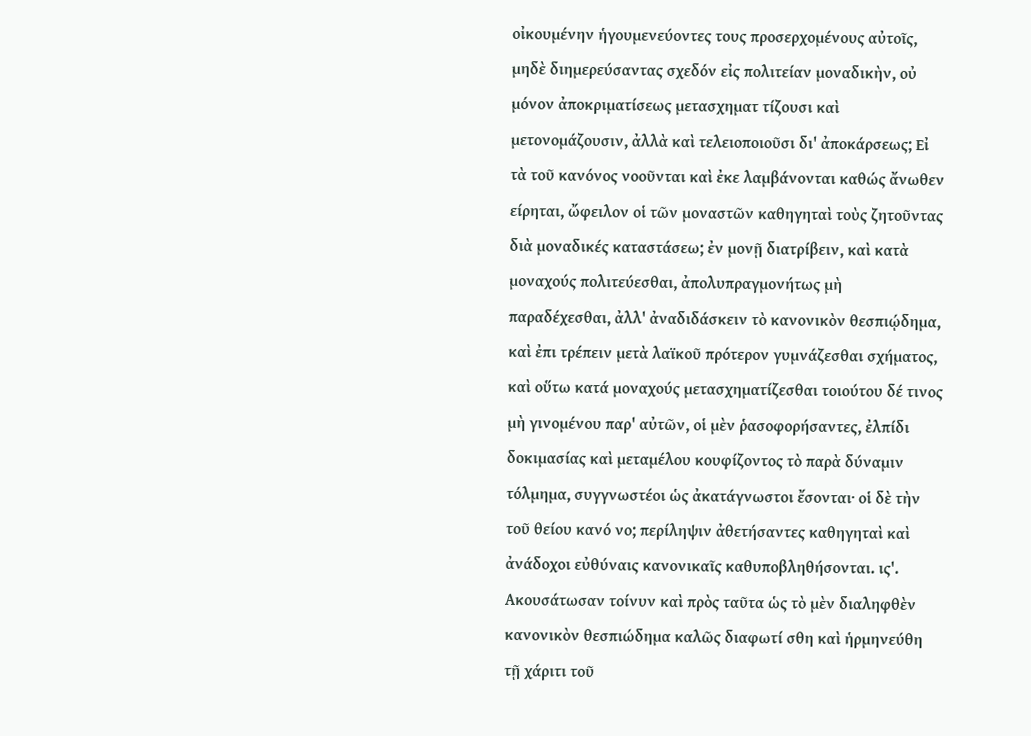οἰκουμένην ἡγουμενεύοντες τους προσερχομένους αὐτοῖς, μηδὲ διημερεύσαντας σχεδόν εἰς πολιτείαν μοναδικὴν, οὐ μόνον ἀποκριματίσεως μετασχηματ τίζουσι καὶ μετονομάζουσιν, ἀλλὰ καὶ τελειοποιοῦσι δι' ἀποκάρσεως; Εἰ τὰ τοῦ κανόνος νοοῦνται καὶ ἐκε λαμβάνονται καθώς ἄνωθεν είρηται, ὤφειλον οἱ τῶν μοναστῶν καθηγηταὶ τοὺς ζητοῦντας διὰ μοναδικές καταστάσεω; ἐν μονῇ διατρίβειν, καὶ κατὰ μοναχούς πολιτεύεσθαι, ἀπολυπραγμονήτως μὴ παραδέχεσθαι, ἀλλ' ἀναδιδάσκειν τὸ κανονικὸν θεσπιῴδημα, καὶ ἐπι τρέπειν μετὰ λαϊκοῦ πρότερον γυμνάζεσθαι σχήματος, καὶ οὕτω κατά μοναχούς μετασχηματίζεσθαι τοιούτου δέ τινος μὴ γινομένου παρ' αὐτῶν, οἱ μὲν ῥασοφορήσαντες, ἐλπίδι δοκιμασίας καὶ μεταμέλου κουφίζοντος τὸ παρὰ δύναμιν τόλμημα, συγγνωστέοι ὡς ἀκατάγνωστοι ἔσονται· οἱ δὲ τὴν τοῦ θείου κανό νο; περίληψιν ἀθετήσαντες καθηγηταὶ καὶ ἀνάδοχοι εὐθύναις κανονικαῖς καθυποβληθήσονται. ις'. Ακουσάτωσαν τοίνυν καὶ πρὸς ταῦτα ὡς τὸ μὲν διαληφθὲν κανονικὸν θεσπιώδημα καλῶς διαφωτί σθη καὶ ἡρμηνεύθη τῇ χάριτι τοῦ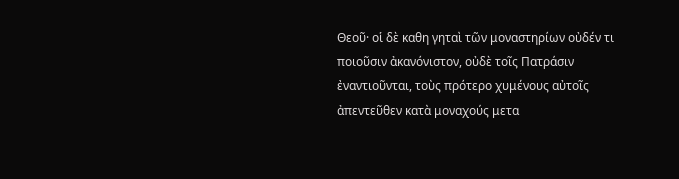Θεοῦ· οἱ δὲ καθη γηταὶ τῶν μοναστηρίων οὐδέν τι ποιοῦσιν ἀκανόνιστον, οὐδὲ τοῖς Πατράσιν ἐναντιοῦνται, τοὺς πρότερο χυμένους αὐτοῖς ἀπεντεῦθεν κατὰ μοναχούς μετα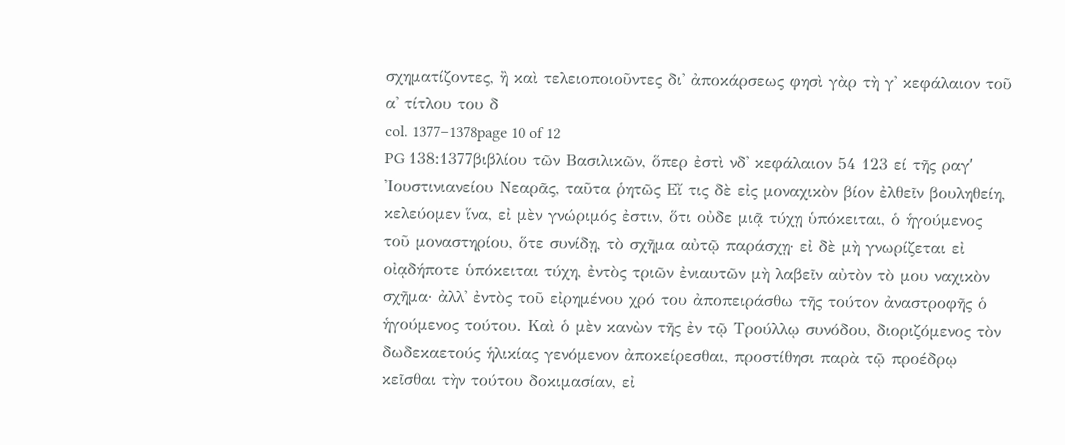σχηματίζοντες, ἢ καὶ τελειοποιοῦντες δι' ἀποκάρσεως φησὶ γὰρ τὴ γ' κεφάλαιον τοῦ α' τίτλου του δ
col. 1377–1378page 10 of 12
PG 138:1377βιβλίου τῶν Βασιλικῶν, ὅπερ ἐστὶ νδ' κεφάλαιον 54 123 εί τῆς ραγʹ Ἰουστινιανείου Νεαρᾶς, ταῦτα ῥητῶς Εἴ τις δὲ εἰς μοναχικὸν βίον ἐλθεῖν βουληθείη, κελεύομεν ἵνα, εἰ μὲν γνώριμός ἐστιν, ὅτι οὐδε μιᾷ τύχῃ ὑπόκειται, ὁ ἡγούμενος τοῦ μοναστηρίου, ὅτε συνίδῃ, τὸ σχῆμα αὐτῷ παράσχῃ· εἰ δὲ μὴ γνωρίζεται εἰ οἰᾳδήποτε ὑπόκειται τύχη, ἐντὸς τριῶν ἐνιαυτῶν μὴ λαβεῖν αὐτὸν τὸ μου ναχικὸν σχῆμα· ἀλλ' ἐντὸς τοῦ εἰρημένου χρό του ἀποπειράσθω τῆς τούτον ἀναστροφῆς ὁ ἡγούμενος τούτου. Καὶ ὁ μὲν κανὼν τῆς ἐν τῷ Τρούλλῳ συνόδου, διοριζόμενος τὸν δωδεκαετούς ἡλικίας γενόμενον ἀποκείρεσθαι, προστίθησι παρὰ τῷ προέδρῳ κεῖσθαι τὴν τούτου δοκιμασίαν, εἰ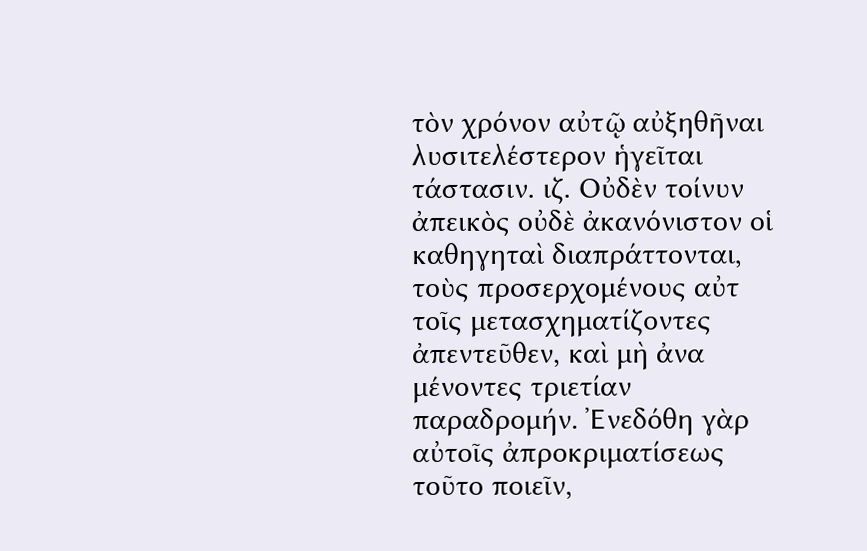τὸν χρόνον αὐτῷ αὐξηθῆναι λυσιτελέστερον ἡγεῖται τάστασιν. ιζ. Οὐδὲν τοίνυν ἀπεικὸς οὐδὲ ἀκανόνιστον οἱ καθηγηταὶ διαπράττονται, τοὺς προσερχομένους αὐτ τοῖς μετασχηματίζοντες ἀπεντεῦθεν, καὶ μὴ ἀνα μένοντες τριετίαν παραδρομήν. Ἐνεδόθη γὰρ αὐτοῖς ἀπροκριματίσεως τοῦτο ποιεῖν,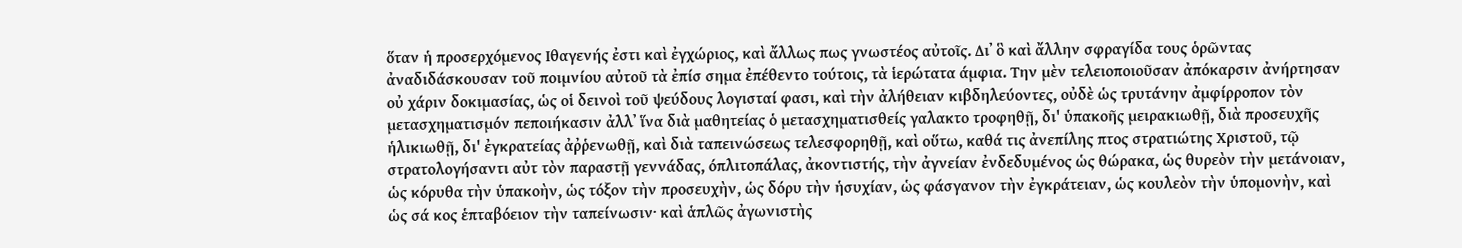ὅταν ἡ προσερχόμενος Ιθαγενής ἐστι καὶ ἐγχώριος, καὶ ἄλλως πως γνωστέος αὐτοῖς. Δι᾿ ὃ καὶ ἄλλην σφραγίδα τους ὁρῶντας ἀναδιδάσκουσαν τοῦ ποιμνίου αὐτοῦ τὰ ἐπίσ σημα ἐπέθεντο τούτοις, τὰ ἱερώτατα άμφια. Την μὲν τελειοποιοῦσαν ἀπόκαρσιν ἀνήρτησαν οὐ χάριν δοκιμασίας, ὡς οἱ δεινοὶ τοῦ ψεύδους λογισταί φασι, καὶ τὴν ἀλήθειαν κιβδηλεύοντες, οὐδὲ ὡς τρυτάνην ἀμφίρροπον τὸν μετασχηματισμόν πεποιήκασιν ἀλλ᾽ ἵνα διὰ μαθητείας ὁ μετασχηματισθείς γαλακτο τροφηθῇ, δι' ὑπακοῆς μειρακιωθῇ, διὰ προσευχῆς ἡλικιωθῇ, δι' ἐγκρατείας ἀῤῥενωθῇ, καὶ διὰ ταπεινώσεως τελεσφορηθῇ, καὶ οὕτω, καθά τις ἀνεπίλης πτος στρατιώτης Χριστοῦ, τῷ στρατολογήσαντι αὐτ τὸν παραστῇ γεννάδας, όπλιτοπάλας, ἀκοντιστής, τὴν ἀγνείαν ἐνδεδυμένος ὡς θώρακα, ὡς θυρεὸν τὴν μετάνοιαν, ὡς κόρυθα τὴν ὑπακοὴν, ὡς τόξον τὴν προσευχὴν, ὡς δόρυ τὴν ἡσυχίαν, ὡς φάσγανον τὴν ἐγκράτειαν, ὡς κουλεὸν τὴν ὑπομονὴν, καὶ ὡς σά κος ἑπταβόειον τὴν ταπείνωσιν· καὶ ἁπλῶς ἀγωνιστὴς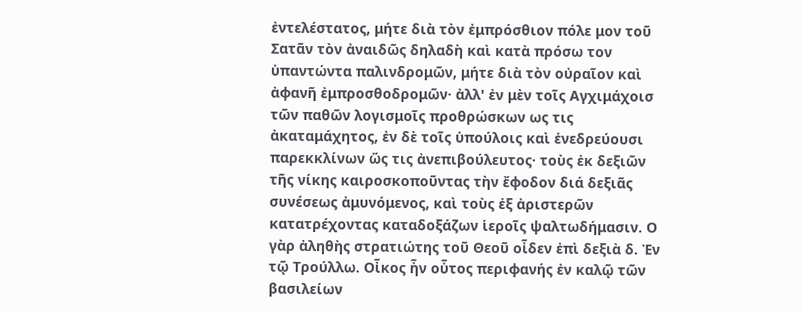ἐντελέστατος, μήτε διὰ τὸν ἐμπρόσθιον πόλε μον τοῦ Σατᾶν τὸν ἀναιδῶς δηλαδὴ καὶ κατὰ πρόσω τον ὑπαντώντα παλινδρομῶν, μήτε διὰ τὸν οὐραῖον καὶ ἀφανῆ ἐμπροσθοδρομῶν· ἀλλ' ἐν μὲν τοῖς Αγχιμάχοισ τῶν παθῶν λογισμοῖς προθρώσκων ως τις ἀκαταμάχητος, ἐν δὲ τοῖς ὑπούλοις καὶ ἐνεδρεύουσι παρεκκλίνων ὥς τις ἀνεπιβούλευτος· τοὺς ἐκ δεξιῶν τῆς νίκης καιροσκοποῦντας τὴν ἔφοδον διά δεξιᾶς συνέσεως ἀμυνόμενος, καὶ τοὺς ἐξ ἀριστερῶν κατατρέχοντας καταδοξάζων ἱεροῖς ψαλτωδήμασιν. Ο γὰρ ἀληθὴς στρατιώτης τοῦ Θεοῦ οἶδεν ἐπὶ δεξιὰ δ. Ἐν τῷ Τρούλλω. Οἶκος ἦν οὗτος περιφανής ἐν καλῷ τῶν βασιλείων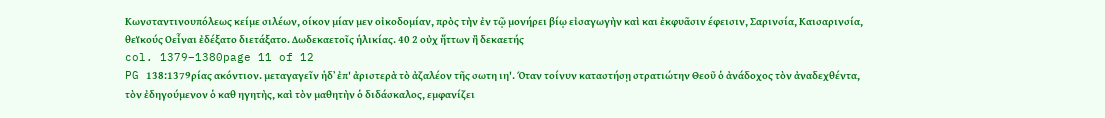Κωνσταντινουπόλεως κείμε σιλέων, οίκον μίαν μεν οἰκοδομίαν, πρὸς τὴν ἐν τῷ μονήρει βίῳ εἰσαγωγὴν καὶ και ἐκφυᾶσιν έφεισιν, Σαρινσία, Καισαρινσία, θεϊκούς Οεἶναι ἐδέξατο διετάξατο. Δωδεκαετοῖς ἡλικίας. 40 2 οὐχ ἥττων ἢ δεκαετής
col. 1379–1380page 11 of 12
PG 138:1379ρίας ακόντιον. μεταγαγεῖν ἡδ᾽ ἐπ' ἀριστερὰ τὸ ἀζαλέον τῆς σωτη ιη'. Όταν τοίνυν καταστήσῃ στρατιώτην Θεοῦ ὁ ἀνάδοχος τὸν ἀναδεχθέντα, τὸν ἐδηγούμενον ὁ καθ ηγητὴς, καὶ τὸν μαθητὴν ὁ διδάσκαλος, εμφανίζει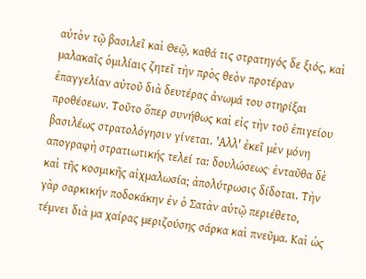αὐτὸν τῷ βασιλεῖ καὶ Θεῷ, καθά τις στρατηγός δε ξιός, καὶ μαλακαῖς ὁμιλίαις ζητεῖ τὴν πρὸς θεὸν προτέραν ἐπαγγελίαν αὐτοῦ διὰ δευτέρας ἀνωμά του στηρίξαι προθέσεων. Τοῦτο ὅπερ συνήθως καὶ εἰς τὴν τοῦ ἐπιγείου βασιλέως στρατολόγησιν γίνεται. 'Αλλ' ἐκεῖ μὲν μόνη απογραφὴ στρατιωτικής τελεί τα: δουλώσεως· ἐνταῦθα δὲ καὶ τῆς κοσμικῆς αἰχμαλωσία; ἀπολύτρωσις δίδοται. Τὴν γὰρ σαρκικήν ποδοκάκην ἐν ὁ Σατὰν αὐτῷ περιέθετο, τέμνει διὰ μα χαίρας μεριζούσης σάρκα καὶ πνεῦμα. Καὶ ὡς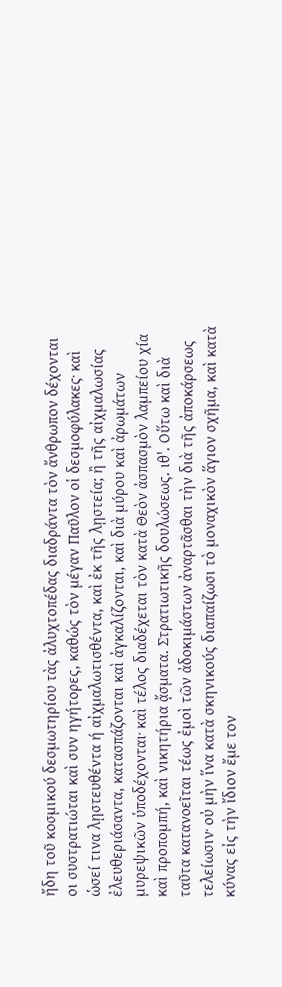ἤδη τοῦ κοσμικού δεσμωτηρίου τὰς ἀλυχτοπέδας διαδράντα τὸν ἄνθρωπον δέχονται οι συστρατιώται καὶ συν ηγήτορες, καθώς τὸν μέγαν Παῦλον οἱ δεσμοφύλακες· καὶ ὡσεί τινα λῃστευθέντα ή αἰχμαλωτισθέντα, καὶ ἐκ τῆς λῃστεία; ἢ τῆς αἰχμαλωσίας ἐλευθεριάσαντα, κατασπάζονται καὶ ἀγκαλίζονται, καὶ διὰ μύρου καὶ ἀρωμάτων μυρεψικῶν ὑποδέχονται· καὶ τέλος διαδέχεται τὸν κατὰ Θεὸν ἀσπασμὸν λαμπείου χία καὶ προπομπή, καὶ νικητήρια ᾄσματα. Στρατιωτικῆς δουλώσεως. ιθ'. Οὕτω καὶ διὰ ταῦτα κατανοεῖται τέως ἐμοὶ τῶν ἀδοκιμάστων ἀναρτᾶσθαι τὴν διὰ τῆς ἀποκάρσεως τελείωσιν· οὐ μὴν ἵνα κατὰ σκηνικούς διαπαίζωσι τὸ μοναχικὸν ἅγιον σχῆμα, καὶ κατὰ κύνας εἰς τὴν ἴδιον ἔμε τον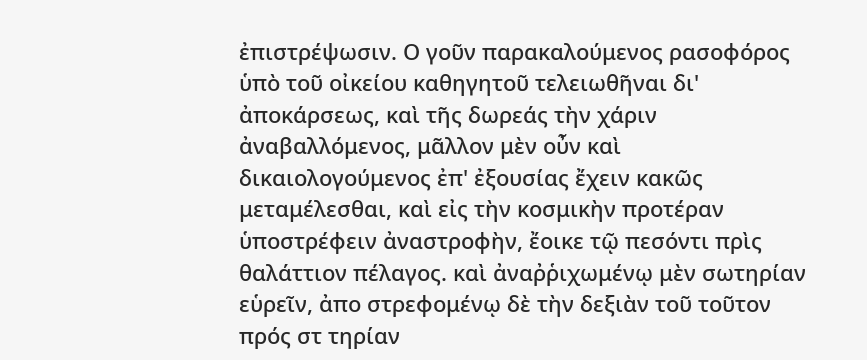ἐπιστρέψωσιν. Ο γοῦν παρακαλούμενος ρασοφόρος ὑπὸ τοῦ οἰκείου καθηγητοῦ τελειωθῆναι δι' ἀποκάρσεως, καὶ τῆς δωρεάς τὴν χάριν ἀναβαλλόμενος, μᾶλλον μὲν οὖν καὶ δικαιολογούμενος ἐπ' ἐξουσίας ἔχειν κακῶς μεταμέλεσθαι, καὶ εἰς τὴν κοσμικὴν προτέραν ὑποστρέφειν ἀναστροφὴν, ἔοικε τῷ πεσόντι πρὶς θαλάττιον πέλαγος. καὶ ἀναῤῥιχωμένῳ μὲν σωτηρίαν εὑρεῖν, ἀπο στρεφομένῳ δὲ τὴν δεξιὰν τοῦ τοῦτον πρός στ τηρίαν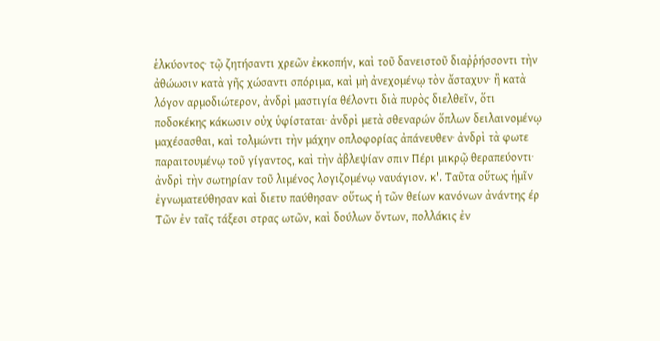ἑλκύοντος· τῷ ζητήσαντι χρεῶν ἐκκοπήν, καὶ τοῦ δανειστοῦ διαῤῥήσσοντι τὴν ἀθώωσιν κατὰ γῆς χώσαντι σπόριμα, καὶ μὴ ἀνεχομένῳ τὸν ἄσταχυν· ἢ κατὰ λόγον αρμοδιώτερον, ἀνδρὶ μαστιγία θέλοντι διὰ πυρὸς διελθεῖν, ὅτι ποδοκέκης κάκωσιν οὐχ ὑφίσταται· ἀνδρὶ μετὰ σθεναρών ὅπλων δειλαινομένῳ μαχέσασθαι, καὶ τολμώντι τὴν μάχην οπλοφορίας ἀπάνευθεν· ἀνδρὶ τὰ φωτε παραιτουμένῳ τοῦ γίγαντος, καὶ τὴν ἀβλεψίαν σπιν Πέρι μικρῷ θεραπεύοντι· ἀνδρὶ τὴν σωτηρίαν τοῦ λιμένος λογιζομένῳ ναυάγιον. κ'. Ταῦτα οὕτως ἡμῖν ἐγνωματεύθησαν καὶ διετυ παύθησαν· οὕτως ἡ τῶν θείων κανόνων ἀνάντης έρ Τῶν ἐν ταῖς τάξεσι στρας ωτῶν, καὶ δούλων ὄντων, πολλάκις ἐν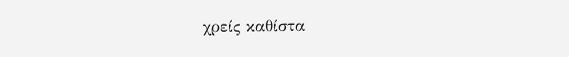χρείς καθίστα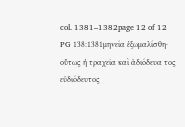col. 1381–1382page 12 of 12
PG 138:1381μηνεία ἐξωμαλίσθη· οὕτως ἡ τραχεῖα καὶ ἀδιόδευα τος εὐδιόδευτος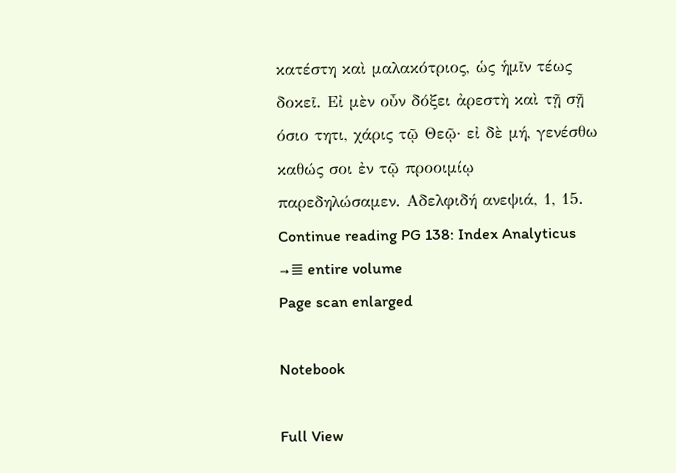κατέστη καὶ μαλακότριος, ὡς ἡμῖν τέως δοκεῖ. Εἰ μὲν οὖν δόξει ἀρεστὴ καὶ τῇ σῇ όσιο τητι, χάρις τῷ Θεῷ· εἰ δὲ μή, γενέσθω καθώς σοι ἐν τῷ προοιμίῳ παρεδηλώσαμεν. Αδελφιδή ανεψιά, 1, 15.
Continue reading PG 138: Index Analyticus →≣ entire volume
Page scan enlarged

Notebook

Full View